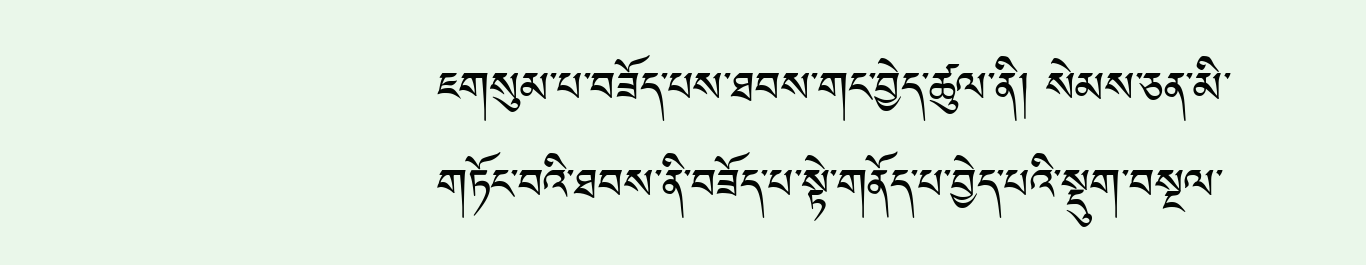ཇགསུམ་པ་བཟོད་པས་ཐབས་གང་བྱེད་ཚུལ་ནི། སེམས་ཅན་མི་གཏོང་བའི་ཐབས་ནི་བཟོད་པ་སྟེ་གནོད་པ་བྱེད་པའི་སྡུག་བསྔལ་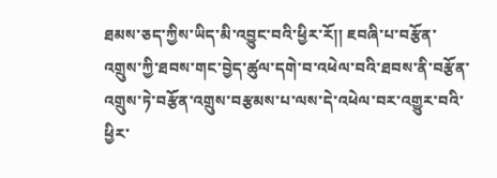ཐམས་ཅད་ཀྱིས་ཡིད་མི་འབྱུང་བའི་ཕྱིར་རོ།། ཇབཞི་པ་བརྩོན་འགྲུས་ཀྱི་ཐབས་གང་བྱེད་ཚུལ་དགེ་བ་འཕེལ་བའི་ཐབས་ནི་བརྩོན་འགྲུས་ཏེ་བརྩོན་འགྲུས་བརྩམས་པ་ལས་དེ་འཕེལ་བར་འགྱུར་བའི་ཕྱིར་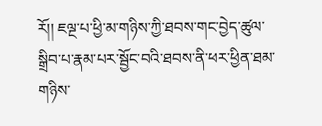རོ།། ཇལྔ་པ་ཕྱི་མ་གཉིས་ཀྱི་ཐབས་གང་བྱེད་ཚུལ་སྒྲིབ་པ་རྣམ་པར་སྦྱོང་བའི་ཐབས་ནི་ཕར་ཕྱིན་ཐམ་གཉིས་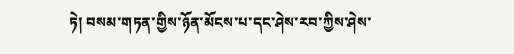ཏེ། བསམ་གཏན་གྱིས་ཉོན་མོངས་པ་དང་ཤེས་རབ་ཀྱིས་ཤེས་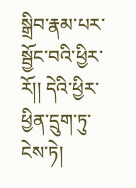སྒྲིབ་རྣམ་པར་སྦྱོང་བའི་ཕྱིར་རོ།། དེའི་ཕྱིར་ཕྱིན་དྲུག་ཏུ་ངེས་ཏེ།